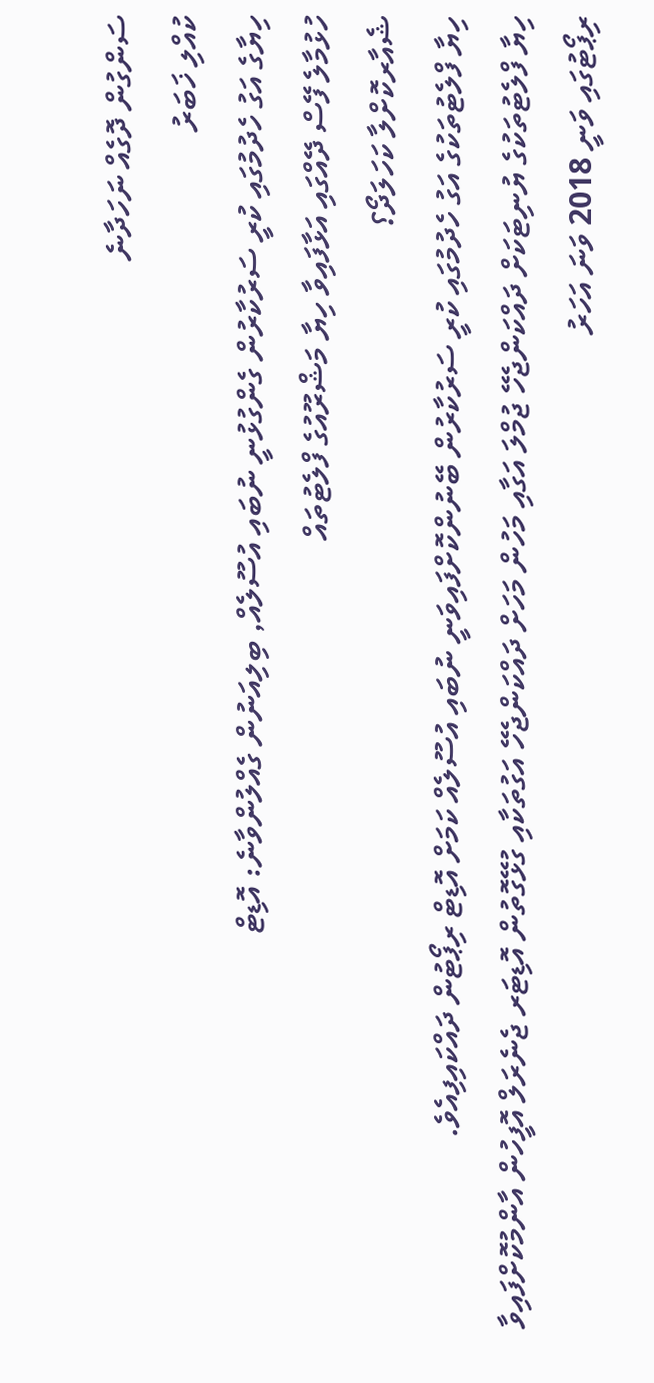ސަންގުން ދޮގެއް ނަހަދާނެ
ކުއްލި ޚަބަރު
ހިޔާގެ އަގު ހެދުމުގައި ކުރީ ސަރުކާރުން ގެންގުޅުނީ ނުބައި އުސޫލެއް, ބިލިއަނުން ގެއްލުންވާނެ: އޮޑިޓް
ހުޅުމާލެ ފޭސް ދޭއްގައި އަޅާފައިވާ ހިޔާ މަޝްރޫއުގެ ފްލެޓުތައް
ޝެއާރކޮށްލާ ކަހަލަދޯ؟
ހިޔާ ފްލެޓުތަކުގެ އަގު ހެދުމުގައި ކުރީ ސަރުކާރުން ބޭނުންކޮށްފައިވަނީ ނުބައި އުސޫލެއް ކަމަށް އޮޑިޓް ރިޕޯޓުން ދައްކައިފިއެވެ.
ހިޔާ ފްލެޓުތަކުގެ ޔުނިޓަކަށް ދައްކަންޖެހޭ ޖުމްލަ އަގާއި މަހުން މަހަށް ދައްކަންޖެހޭ އަގުތަކާއި ގުޅޭގޮތުން އޮޑިޓަރ ޖެނެރަލް އޮފީހުން އާންމުކޮށްފައިވާ ރިޕޯޓުގައި ވަނީ 2018 ވަނަ އަހަރު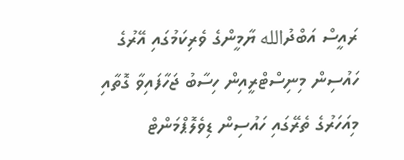ރައީސް އަބްދުالله ޔާމީންގެ ވެރިކަމުގައި އޭރުގެ ހައުސިން މިނިސްޓްރީއިން ހިސާބު ޖަހާފައިވާ ގޮތާއި މިއަހަރުގެ ތެރޭގައި ހައުސިން ޑިވެލޮޕްމަންޓް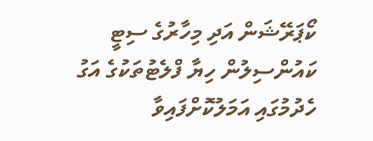ކޯޕަރޭޝަން އަދި މިހާރުގެ ސިޓީ ކައުންސިލުން ހިޔާ ފްލެޓުތަކުގެ އަގު ހެދުމުގައި އަމަލުކޮށްފައިވާ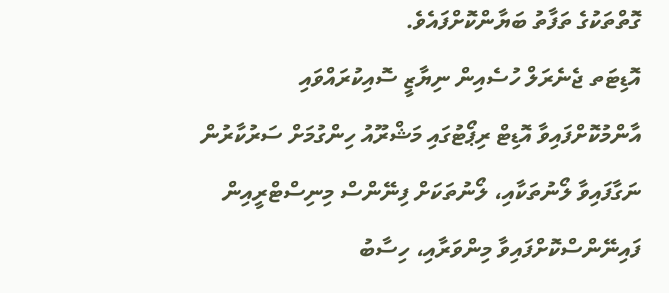ގޮތްތަކުގެ ތަފާތު ބަޔާންކޮށްފައެވެ.
އޮޑިޓަތ ޖެނެރަލް ހުސެއިން ނިޔާޒީ ސޮއިކުރައްވައި އާންމުކޮށްފައިވާ އޮޑިޓް ރިޕޯޓުގައި މަޝްރޫއު ހިންގުމަށް ސަރުކާރުން ނަގާފައިވާ ލޯނުތަކާއި، ލޯނުތަކަށް ފިނޭންސް މިނިސްޓްރީއިން ފައިނޭންސްކޮށްފައިވާ މިންވަރާއި، ހިސާބު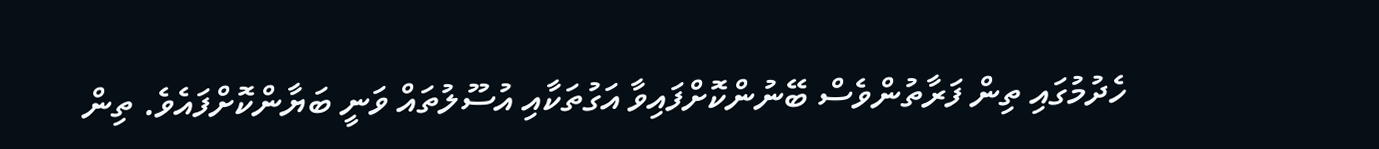ހެދުމުގައި ތިން ފަރާތުންވެސް ބޭނުންކޮށްފައިވާ އަގުތަކާއި އުސޫލުތައް ވަނީ ބަޔާންކޮށްފައެވެ. ތިން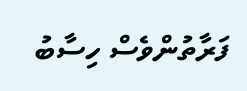ފަރާތުންވެސް ހިސާބު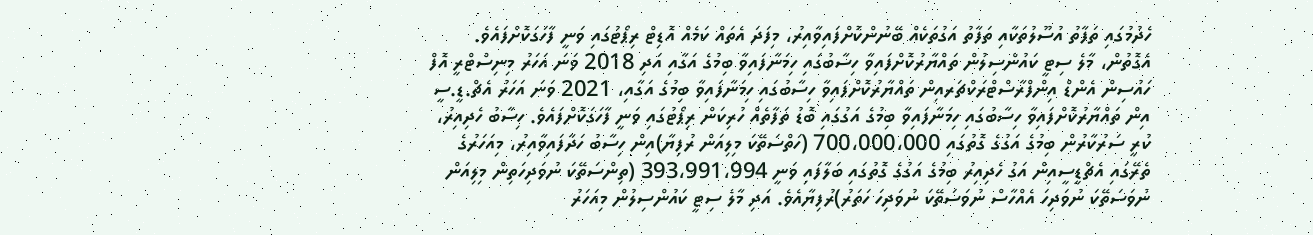ހެދުމުގައި ތަފާތު އުސޫލުތަކާއި ތަފާތު އަގުތަކެއް ބޭނުންކޮށްފައިވާއިރު، މިފަދަ އެތައް ކަމެއް އޮޑިޓް ރިޕޯޓުގައި ވަނީ ފާހަގަކޮށްފައެވެ.
އެގޮތުން، މާލެ ސިޓީ ކައުންސިލުން ތައްޔާރުކޮށްފައިވާ ހިސާބުގައި ހިމަނާފައިވާ ބިމުގެ އަގާއި އަދި 2018 ވަނަ އަހަރު މިނިސްޓްރީ އޮފް ހައުސިން އެންޑް އިންފްރާސްޓްރަކްޗަރއިން ތައްޔާރުކޮށްފައިވާ ހިސާބުގައި ހިމަނާފައިވާ ބިމުގެ އަގާއި، 2021 ވަނަ އަހަރު އެޗް.ޑީ.ސީ އިން ތައްޔާރުކޮށްފައިވާ ހިސާބުގައި ހިމަނާފައިވާ ބިމުގެ އަގުގައި ބޮޑު ތަފާތެއް ހުރިކަން ރިޕޯޓުގައި ވަނީ ފާހަގަކޮށްފައެވެ. ހިސާބު ހެދިއިރު، ކުރީ ސަރުކާރުން ބިމުގެ އަގުގެ ގޮތުގައި 700،000،000 (ހަތްސަތޭކަ މިލިއަން ރުފިޔާ)އިން ހިސާބު ހަދާފައިވާއިރު، މިއަހަރުގެ ތެރޭގައި އެޗްޑީސީއިން އަގު ހެދިއިރު ބިމުގެ އަގުގެ ގޮތުގައި ބަލާފައި ވަނީ 393،991،994 (ތިންސަތޭކަ ނުވަދިހަތިން މިލިއަން ނުވަސަތޭކަ ނުވަދިހަ އެއްހާސް ނުވަސަތޭކަ ނުވަދިހަ ހަތަރު)ރުފިޔާއެވެ. އަދި މާލެ ސިޓީ ކައުންސިލުން މިއަހަރު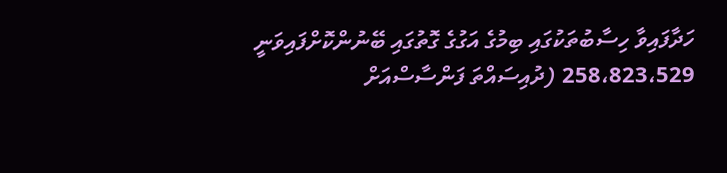ހަދާފައިވާ ހިސާބުތަކުގައި ބިމުގެ އަގުގެ ގޮތުގައި ބޭނުންކޮށްފައިވަނީ 258،823،529 (ދުއިސައްތަ ފަންސާސްއަށް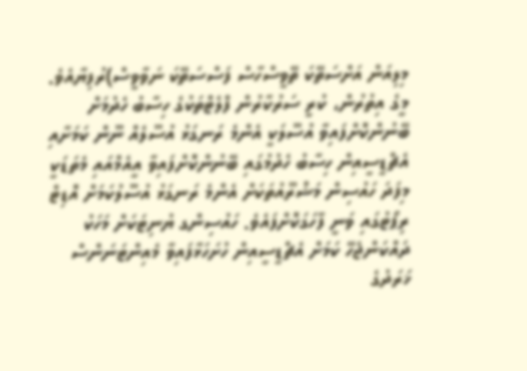މިލިއަން އަށްސަތޭކަ ތޭވީސްހާސް ފަސްސަތޭކަ ނަވާވީސް)ރުފިޔާއެވެ.
މީގެ އިތުރުން، ކުރީ ސަރުކާރުން ފްލެޓްތަކުގެ ހިސާބު ހެދުމަށް ބޭނުންކޮށްފައިވާ އުސޫލަކީ އެންމެ ރަނގަޅު އުސޫލެއް ނޫން ކަމަށާއި އެޗްޑީސީއިން ހިސާބު ހެދުމުގައި ބޭނުންކޮށްފައިވާ އީއެމްއައި މެތަޑަކީ މިފަދަ ހައުސިން މަޝްރޫއުތަކަށް އެންމެ ރަނގަޅު އުސޫލުކަމަށް އޮޑިޓް ރިޕޯޓުގައި ވަނީ ފާހަގަކޮށްފައެވެ. ހައުސިންގ ޔުނިޓަކަށް މަހަކު ދައްކަންޖެހޭ ކަމަށް އެޗްޑީސީއިން ހުށަހަޅާފައިވާ މެއިންޓަނަންސް ޚަރަދުގެ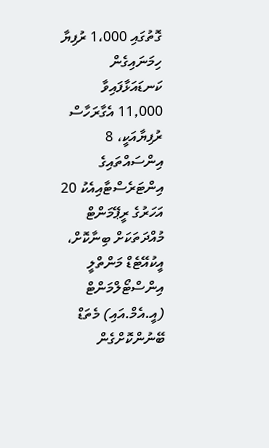ގޮތުގައި 1،000 ރުފިޔާ ހިމަނައިގެން ކަނޑައަޅާފައިވާ 11,000 އެގާރަހާސް ރުފިޔާއަކީ، 8 އިންސައްތައިގެ އިންޓަރެސްޓާއިއެކު 20 އަހަރުގެ ރީޕޭމަންޓް މުއްދަތަކަށް ބިނާކޮށް، އީކުއޭޓެޑް މަންތްލީ އިންސްޓޯލްމަންޓް (އީ.އެމް.އައި) މެތަޑް ބޭނުންކޮށްގެން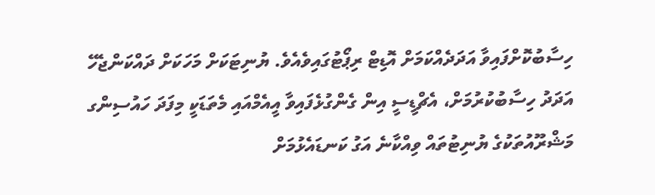ހިސާބުކޮށްފައިވާ އަދަދެއްކަމަށް އޮޑިޓް ރިޕޯޓުގައިވެއެވެ. ޔުނިޓަކަށް މަހަކަށް ދައްކަންޖެހޭ އަދަދު ހިސާބުކުރުމަށް، އެޗްޑީސީ އިން ގެންގުޅެފައިވާ އީއެމްއައި މެތަޑަކީ މިފަދަ ހައުސިންގ މަޝްރޫއުތަކުގެ ޔުނިޓުތައް ވިއްކާނެ އަގު ކަނޑައެޅުމަށް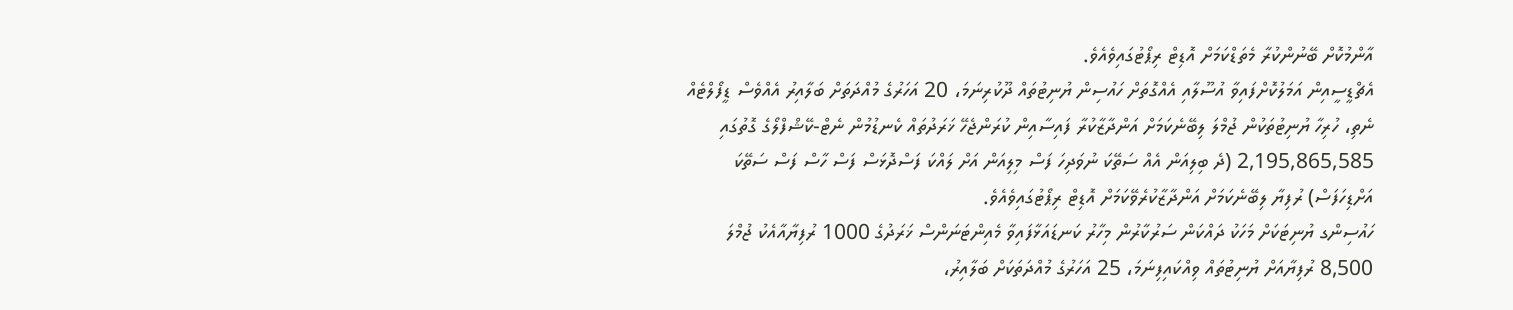އާންމުކޮށް ބޭނުންކުރާ މެތަޑްކަމަށް އޮޑިޓް ރިޕޯޓުގައިވެއެވެ.
އެޗްޑީސީއިން އަމަލުކޮށްފައިވާ އުސޫލާއި އެއްގޮތަށް ހައުސިން ޔުނިޓުތައް ދޫކުރިނަމަ، 20 އަހަރުގެ މުއްދަތަށް ބަލާއިރު އެއްވެސް ޑީފޯލްޓެއް ނެތި، ހުރިހާ ޔުނިޓުތަކުން ޖުމްލަ ލިބޭނެކަމަށް އަންދާޒާކުރާ ފައިސާއިން ކުރަންޖެހޭ ޚަރަދުތައް ކެނޑުމުން ނެޓް-ކޭޝްފްލޯގެ ގޮތުގައި 2,195,865,585 (ދެ ބިލިއަން އެއް ސަތޭކަ ނުވަދިހަ ފަސް މިލިއަން އަށް ލައްކަ ފަސްދޮޅަސް ފަސް ހާސް ފަސް ސަތޭކަ އަށްޑިހަފަސް) ރުފިޔާ ލިބޭނެކަމަށް އަންދާޒާކުރެވޭކަމަށް އޮޑިޓް ރިޕޯޓުގައިވެއެވެ.
ހައުސިންގ ޔުނިޓަކަށް މަހަކު ދައްކަން ސަރުކާރުން މިހާރު ކަނޑައަޅާފައިވާ މެއިންޓަނަންސް ޚަރަދުގެ 1000 ރުފިޔާއާއެކު ޖުމްލަ 8,500 ރުފިޔާއަށް ޔުނިޓުތައް ވިއްކައިފިނަމަ، 25 އަހަރުގެ މުއްދަތަކަށް ބަލާއިރު،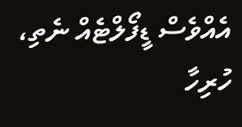އެއްވެސް ޑީފޯލްޓެއް ނެތި، ހުރިހާ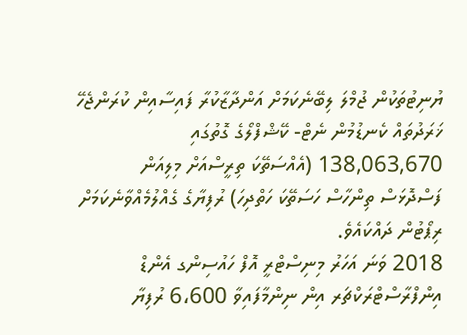ޔުނިޓުތަކުން ޖުމްލަ ލިބޭނެކަމަށް އަންދާޒާކުރާ ފައިސާއިން ކުރަންޖެހޭ ޚަރަދުތައް ކެނޑުމުން ނެޓް- ކޭޝްފްލޯގެ ގޮތުގައި 138,063,670 (އެއްސަތޭކަ ތިރީސްއަށް މިލިއަން ފަސްދޮޅަސް ތިންހާސް ހަސަތޭކަ ހަތްދިހަ) ރުފިޔާގެ ގެއްލުމެއްވާނެކަމަށް ރިޕޯޓުން ދައްކައެވެ.
2018 ވަނަ އަހަރު މިނިސްޓްރީ އޮފް ހައުސިންގ އެންޑް އިންފްރާސްޓްރަކްޗަރ އިން ނިންމާފައިވާ 6،600 ރުފިޔާ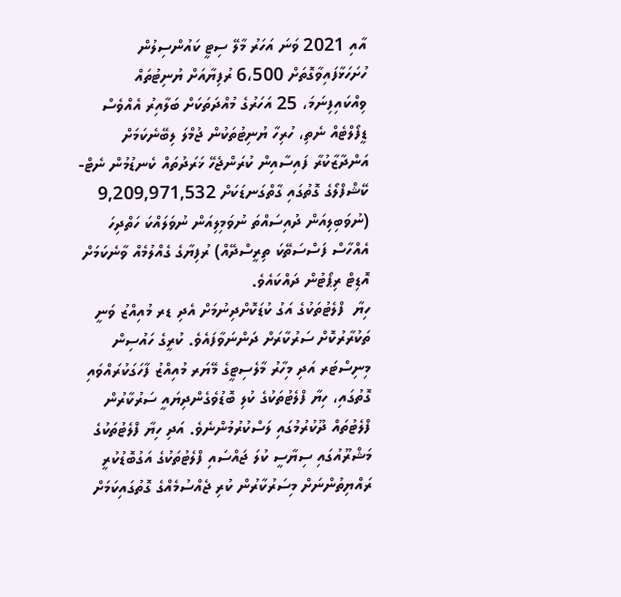އާއި 2021 ވަނަ އަހަރު މާލޭ ސިޓީ ކައުންސިލުން ހުށަހަޅާފައިވާގޮތަށް 6،500 ރުފިޔާއަށް ޔުނިޓުތައް ވިއްކައިފިނަމަ، 25 އަހަރުގެ މުއްދަތަކަށް ބަލާއިރު އެއްވެސް ޑީފޯލްޓެއް ނެތި، ހުރިހާ ޔުނިޓުތަކުން ޖުމްލަ ލިބޭނެކަމަށް އަންދާޒާކުރާ ފައިސާއިން ކުރަންޖެހޭ ޚަރަދުތައް ކެނޑުމުން ނެޓް-ކޭޝްފްލޯގެ ގޮތުގައި ގާތްގަނޑަކަށް 9,209,971,532 (ނުވަބިލިއަން ދުއިސައްތަ ނުވަމިލިއަން ނުވަލައްކަ ހަތްދިހަ އެއްހާސް ފަސްސަތޭކަ ތިރީސްދޭއް) ރުފިޔާގެ ގެއްލުމެއް ވާނެކަމަށް އޮޑިޓް ރިޕޯޓުން ދައްކައެވެ.
ހިޔާ  ފްލެޓުތަކުގެ އަގު ކުޑަކޮށްދިނުމަށް އެދި ޑރ މުއިއްޒު ވަނީ ތަކުރާރުކޮށް ސަރުކާރަށް ދަންނަވާފައެވެ. ކުރީގެ ހައުސިން މިނިސްޓަރ އަދި މިހާރު މާލެސިޓީގެ މޭޔަރ މުއިއްޒު ފާހަގަކުރައްވައި ގޮތުގައި، ހިޔާ ފްލެޓުތަކުގެ ކުލި ބޮޑުވެގެންދިޔައީ ސަރުކާރުން ފްލެޓުތައް ދޫކުރުމުގައި ލަސްކުރުމުންނެވެ. އަދި ހިޔާ ފްލެޓުތަކުގެ މަޝްރޫއުގައި ސިޔާސީ ކުލަ ޖައްސައި ފްލެޓުތަކުގެ އަގުބޮޑުކުރީ ރައްޔިތުންނަށް މިސަރުކާރުން ކުރި ޖެއްސުމެއްގެ ގޮތުގައިކަމަށް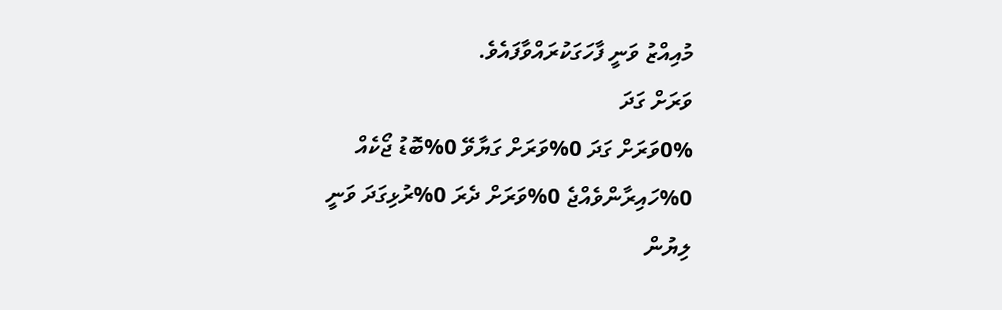މުއިއްޒު ވަނީ ފާހަގަކުރައްވާފައެވެ.
ވަރަށް ގަދަ
0%ވަރަށް ގަދަ 0%ވަރަށް ގަޔާވޭ 0%ބޮޑު ޖޯކެއް 0%ހައިރާންވެއްޖެ 0%ވަރަށް ދެރަ 0%ރުޅިގަދަ ވަނީ
ލިޔުން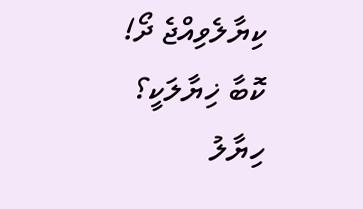ކިޔާލެވިއްޖެ ދޯ! ކޮބާ ޚިޔާލަކީ؟
ހިޔާލު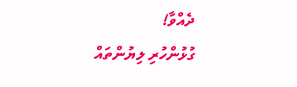ދެއްވާ!
ގުޅުންހުރި ލިޔުންތައް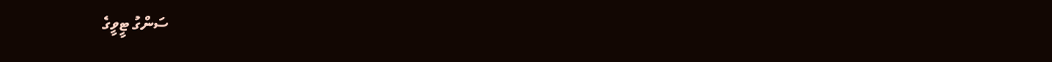ސަންގު ޓީވީގެ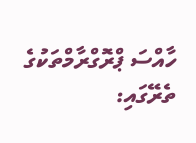ހާއްސަ ޕްރޮގްރާމްތަކުގެ ތެރޭގައި: